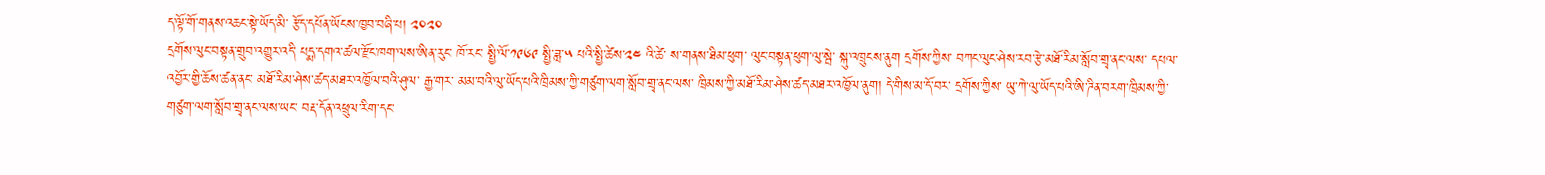ད་ལྟོ་གོ་གནས་འཆང་སྟེ་ཡོད་མི་ རྩོད་དཔོན་ཡོངས་ཁྱབ་བཞི་པ། ༢༠༢༠
དྲགོས་ལུང་བསྟན་གྲུབ་འགྱུར་འདི་ པདྨ་དགའ་ཚལ་རྫོང་ཁག་ལས་ཨིན་རུང་ ཁོ་རང་ སྤྱི་ལོ་༡༩༦༩ སྤྱི་ཟླ་༥ པའི་སྤྱི་ཚེས་༢༤ འི་ཚེ་ ས་གནས་ཐིམ་ཕུག་ ལུང་བསྟན་ཕུག་ལུ་སྦེ་ སྐུ་འཁྲུངས་ནུག དྲགོས་ཀྱིས་ བཀང་ལུང་ཤེས་རབ་རྩེ་མཐོ་རིམ་སློབ་གྲྭ་ནང་ལས་ དཔལ་འབྱོར་གྱི་ཆོས་ཚན་ནང་ མཐོ་རིམ་ཤེས་ཚད་མཐར་འཁྱོལ་བའི་ཤུལ་ རྒྱ་གར་ མམ་བའི་ལུ་ཡོད་པའི་ཁྲིམས་ཀྱི་གཙུག་ལག་སློབ་གྲྭ་ནང་ལས་ ཁྲིམས་ཀྱི་མཐོ་རིམ་ཤེས་ཚད་མཐར་འཁྱོལ་ནུག། དེ་གིས་མ་དོ་བར་ དྲགོས་ཀྱིས་ ཡུ་ཀེ་ལུ་ཡོད་པའི་ཨི་ཌིན་བརག་ཁྲིམས་ཀྱི་གཙུག་ལག་སློབ་གྲྭ་ནང་ལས་ཡང་ བརྡ་དོན་འཕྲུལ་རིག་དང་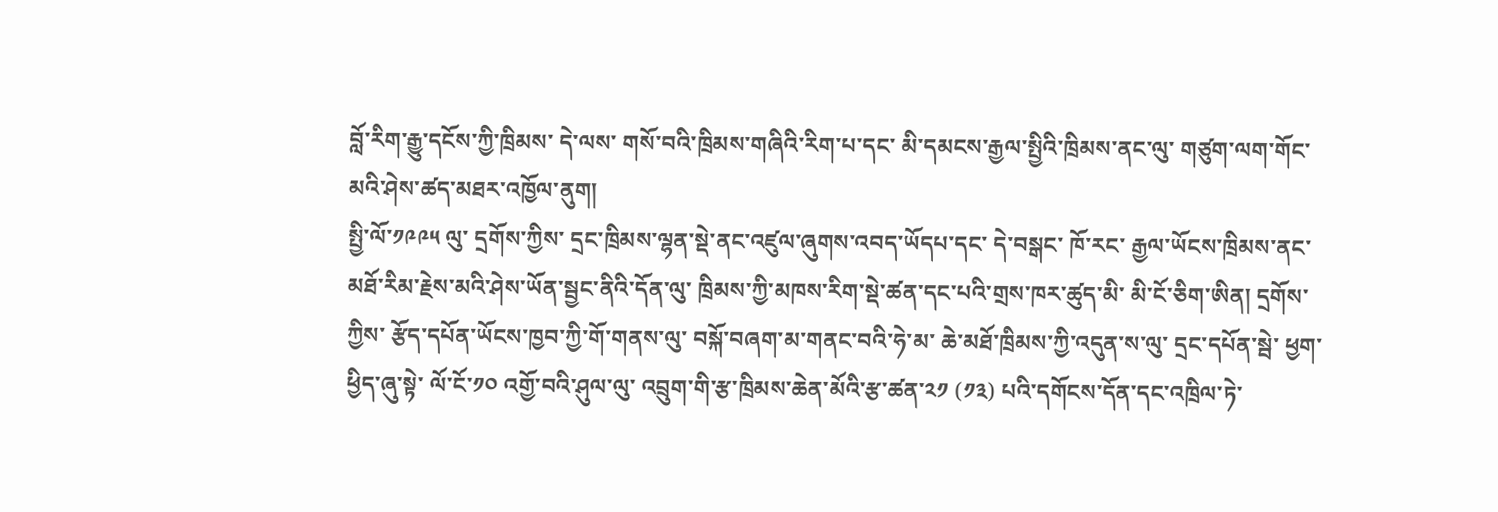བློ་རིག་རྒྱུ་དངོས་ཀྱི་ཁྲིམས་ དེ་ལས་ གསོ་བའི་ཁྲིམས་གཞིའི་རིག་པ་དང་ མི་དམངས་རྒྱལ་སྤྱིའི་ཁྲིམས་ནང་ལུ་ གཙུག་ལག་གོང་མའི་ཤེས་ཚད་མཐར་འཁྱོལ་ནུག།
སྤྱི་ལོ་༡༩༩༥ ལུ་ དྲགོས་ཀྱིས་ དྲང་ཁྲིམས་ལྷན་སྡེ་ནང་འཛུལ་ཞུགས་འབད་ཡོདཔ་དང་ དེ་བསྒང་ ཁོ་རང་ རྒྱལ་ཡོངས་ཁྲིམས་ནང་ མཐོ་རིམ་རྗེས་མའི་ཤེས་ཡོན་སྦྱང་ནིའི་དོན་ལུ་ ཁྲིམས་ཀྱི་མཁས་རིག་སྡེ་ཚན་དང་པའི་གྲས་ཁར་ཚུད་མི་ མི་ངོ་ཅིག་ཨིན། དྲགོས་ཀྱིས་ རྩོད་དཔོན་ཡོངས་ཁྱབ་ཀྱི་གོ་གནས་ལུ་ བསྐོ་བཞག་མ་གནང་བའི་ཧེ་མ་ ཆེ་མཐོ་ཁྲིམས་ཀྱི་འདུན་ས་ལུ་ དྲང་དཔོན་སྦེ་ ཕྱག་ཕྱིད་ཞུ་སྟེ་ ལོ་ངོ་༡༠ འགྱོ་བའི་ཤུལ་ལུ་ འབྲུག་གི་རྩ་ཁྲིམས་ཆེན་མོའི་རྩ་ཚན་༢༡ (༡༣) པའི་དགོངས་དོན་དང་འཁྲིལ་ཏེ་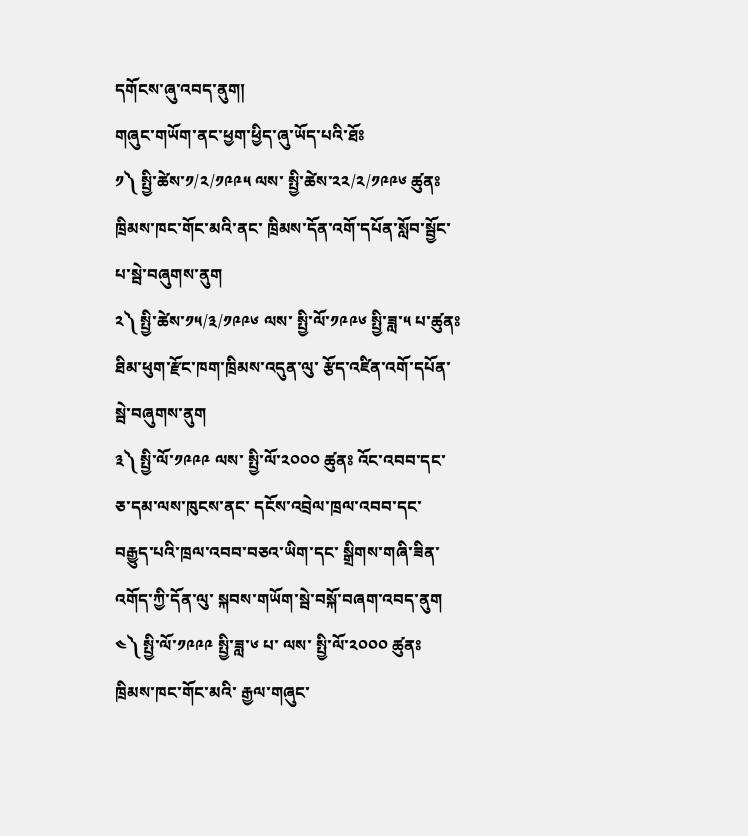དགོངས་ཞུ་འབད་ནུག།
གཞུང་གཡོག་ནང་ཕྱག་ཕྱིད་ཞུ་ཡོད་པའི་ཐོཿ
༡༽ སྤྱི་ཚེས་༡/༢/༡༩༩༥ ལས་ སྤྱི་ཚེས་༢༢/༢/༡༩༩༦ ཚུནཿ ཁྲིམས་ཁང་གོང་མའི་ནང་ ཁྲིམས་དོན་འགོ་དཔོན་སློབ་སྦྱོང་པ་སྦེ་བཞུགས་ནུག
༢༽ སྤྱི་ཚེས་༡༥/༣/༡༩༩༦ ལས་ སྤྱི་ལོ་༡༩༩༦ སྤྱི་ཟླ་༥ པ་ཚུནཿ ཐིམ་ཕུག་རྫོང་ཁག་ཁྲིམས་འདུན་ལུ་ རྩོད་འཛིན་འགོ་དཔོན་སྦེ་བཞུགས་ནུག
༣༽ སྤྱི་ལོ་༡༩༩༩ ལས་ སྤྱི་ལོ་༢༠༠༠ ཚུནཿ འོང་འབབ་དང་ཅ་དམ་ལས་ཁུངས་ནང་ དངོས་འབྲེལ་ཁྲལ་འབབ་དང་བརྒྱུད་པའི་ཁྲལ་འབབ་བཅའ་ཡིག་དང་ སྒྲིགས་གཞི་ཟིན་འགོད་ཀྱི་དོན་ལུ་ སྐབས་གཡོག་སྦེ་བསྐོ་བཞག་འབད་ནུག
༤༽ སྤྱི་ལོ་༡༩༩༩ སྤྱི་ཟླ་༦ པ་ ལས་ སྤྱི་ལོ་༢༠༠༠ ཚུནཿ ཁྲིམས་ཁང་གོང་མའི་ རྒྱལ་གཞུང་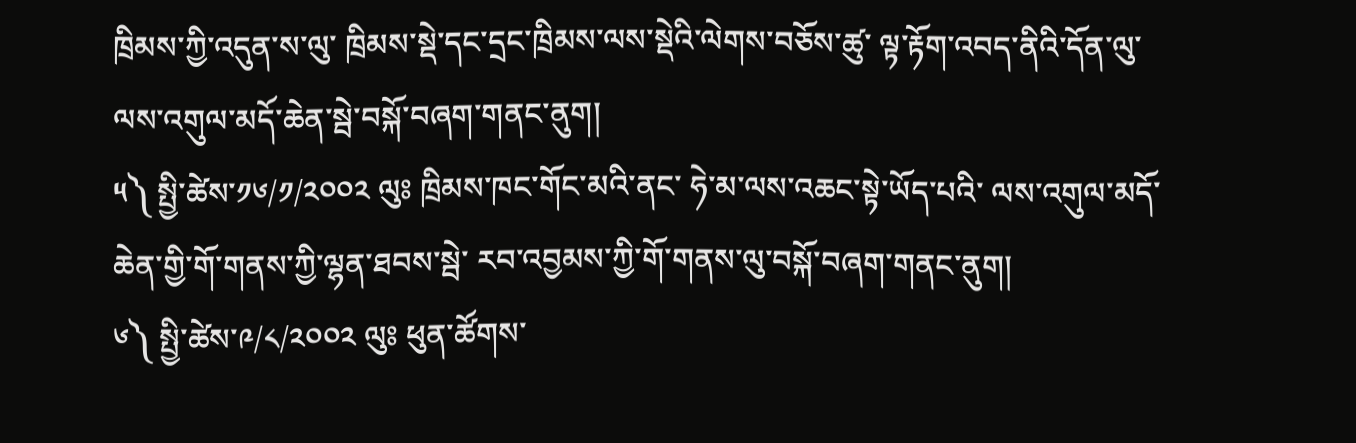ཁྲིམས་ཀྱི་འདུན་ས་ལུ་ ཁྲིམས་སྡེ་དང་དྲང་ཁྲིམས་ལས་སྡེའི་ལེགས་བཅོས་ཚུ་ ལྟ་རྟོག་འབད་ནིའི་དོན་ལུ་ ལས་འགུལ་མདོ་ཆེན་སྦེ་བསྐོ་བཞག་གནང་ནུག།
༥༽ སྤྱི་ཚེས་༡༦/༡/༢༠༠༢ ལུཿ ཁྲིམས་ཁང་གོང་མའི་ནང་ ཧེ་མ་ལས་འཆང་སྟེ་ཡོད་པའི་ ལས་འགུལ་མདོ་ཆེན་གྱི་གོ་གནས་ཀྱི་ལྷན་ཐབས་སྦེ་ རབ་འབྱམས་ཀྱི་གོ་གནས་ལུ་བསྐོ་བཞག་གནང་ནུག།
༦༽ སྤྱི་ཚེས་༩/༨/༢༠༠༢ ལུཿ ཕུན་ཚོགས་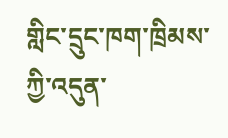གླིང་དྲུང་ཁག་ཁྲིམས་ཀྱི་འདུན་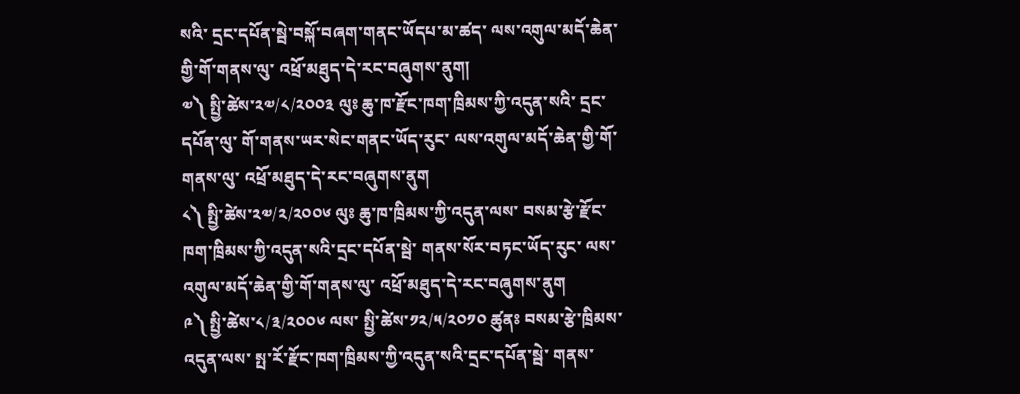སའི་ དྲང་དཔོན་སྦེ་བསྐོ་བཞག་གནང་ཡོདཔ་མ་ཚད་ ལས་འགུལ་མདོ་ཆེན་གྱི་གོ་གནས་ལུ་ འཕྲོ་མཐུད་དེ་རང་བཞུགས་ནུག།
༧༽ སྤྱི་ཚེས་༢༧/༨/༢༠༠༣ ལུཿ ཆུ་ཁ་རྫོང་ཁག་ཁྲིམས་ཀྱི་འདུན་སའི་ དྲང་དཔོན་ལུ་ གོ་གནས་ཡར་སེང་གནང་ཡོད་རུང་ ལས་འགུལ་མདོ་ཆེན་གྱི་གོ་གནས་ལུ་ འཕྲོ་མཐུད་དེ་རང་བཞུགས་ནུག
༨༽ སྤྱི་ཚེས་༢༧/༢/༢༠༠༦ ལུཿ ཆུ་ཁ་ཁྲིམས་ཀྱི་འདུན་ལས་ བསམ་རྩེ་རྫོང་ཁག་ཁྲིམས་ཀྱི་འདུན་སའི་དྲང་དཔོན་སྦེ་ གནས་སོར་བཏང་ཡོད་རུང་ ལས་འགུལ་མདོ་ཆེན་གྱི་གོ་གནས་ལུ་ འཕྲོ་མཐུད་དེ་རང་བཞུགས་ནུག
༩༽ སྤྱི་ཚེས་༨/༣/༢༠༠༦ ལས་ སྤྱི་ཚེས་༡༢/༥/༢༠༡༠ ཚུནཿ བསམ་རྩེ་ཁྲིམས་འདུན་ལས་ སྤ་རོ་རྫོང་ཁག་ཁྲིམས་ཀྱི་འདུན་སའི་དྲང་དཔོན་སྦེ་ གནས་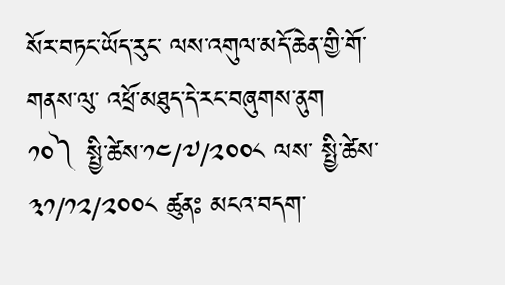སོར་བཏང་ཡོད་རུང་ ལས་འགུལ་མདོ་ཆེན་གྱི་གོ་གནས་ལུ་ འཕྲོ་མཐུད་དེ་རང་བཞུགས་ནུག
༡༠༽ སྤྱི་ཚེས་༡༤/༧/༢༠༠༨ ལས་ སྤྱི་ཚེས་༣༡/༡༢/༢༠༠༨ ཚུནཿ མངའ་བདག་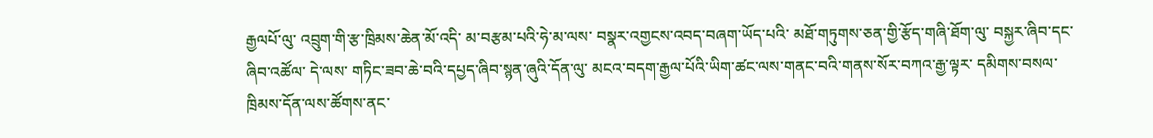རྒྱལཔོ་ལུ་ འབྲུག་གི་རྩ་ཁྲིམས་ཆེན་མོ་འདི་ མ་བརྩམ་པའི་ཧེ་མ་ལས་ བསྣར་འགྱངས་འབད་བཞག་ཡོད་པའི་ མཐོ་གཏུགས་ཅན་གྱི་རྩོད་གཞི་ཐོག་ལུ་ བསྐྱར་ཞིབ་དང་ཞིབ་འཚོལ་ དེ་ལས་ གཏིང་ཟབ་ཆེ་བའི་དཔྱད་ཞིབ་སྙན་ཞུའི་དོན་ལུ་ མངའ་བདག་རྒྱལ་པོའི་ཡིག་ཚང་ལས་གནང་བའི་གནས་སོར་བཀའ་རྒྱ་ལྟར་ དམིགས་བསལ་ཁྲིམས་དོན་ལས་ཚོགས་ནང་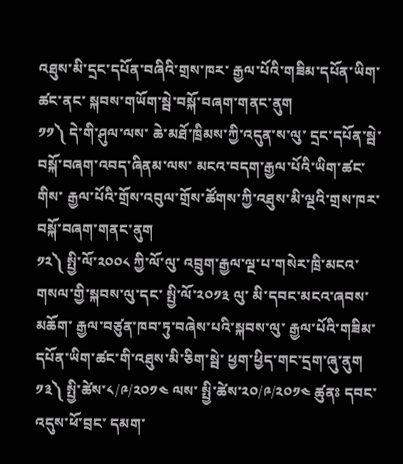འཐུས་མི་དྲང་དཔོན་བཞིའི་གྲས་ཁར་ རྒྱལ་པོའི་གཟིམ་དཔོན་ཡིག་ཚང་ནང་ སྐབས་གཡོག་སྦེ་བསྐོ་བཞག་གནང་ནུག
༡༡༽ དེ་གི་ཤུལ་ལས་ ཆེ་མཐོ་ཁྲིམས་ཀྱི་འདུན་ས་ལུ་ དྲང་དཔོན་སྦེ་ བསྐོ་བཞག་འབད་ཞིནམ་ལས་ མངའ་བདག་རྒྱལ་པོའི་ཡིག་ཚང་གིས་ རྒྱལ་པོའི་གྲོས་འབུལ་གྲོས་ཚོགས་ཀྱི་འཐུས་མི་ལྔའི་གྲས་ཁར་ བསྐོ་བཞག་གནང་ནུག
༡༢༽ སྤྱི་ལོ་༢༠༠༨ ཀྱི་ལོ་ལུ་ འབྲུག་རྒྱལ་ལྔ་པ་གསེར་ཁྲི་མངའ་གསལ་གྱི་སྐབས་ལུ་དང་ སྤྱི་ལོ་༢༠༡༣ ལུ་ མི་དབང་མངའ་ཞབས་མཆོག་ རྒྱལ་བཙུན་ཁབ་ཏུ་བཞེས་པའི་སྐབས་ལུ་ རྒྱལ་པོའི་གཟིམ་དཔོན་ཡིག་ཚང་གི་འཐུས་མི་ཅིག་སྦེ་ ཕྱག་ཕྱིད་གང་དྲག་ཞུ་ནུག
༡༣༽ སྤྱི་ཚེས་༨/༩/༢༠༡༤ ལས་ སྤྱི་ཚེས་༢༠/༩/༢༠༡༤ ཚུནཿ དབང་འདུས་ཕོ་བྲང་ དམག་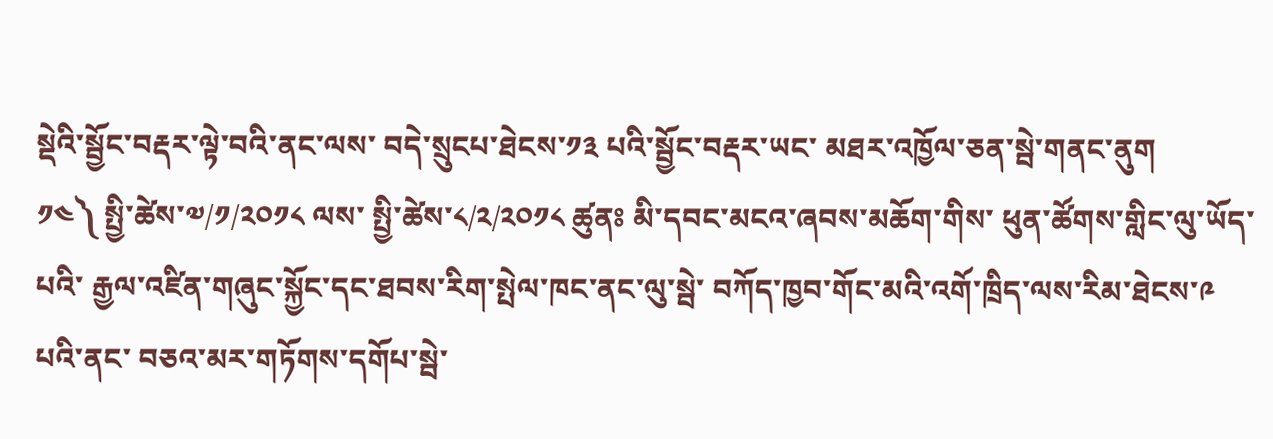སྡེའི་སྦྱོང་བརྡར་ལྟེ་བའི་ནང་ལས་ བདེ་སྲུངཔ་ཐེངས་༡༣ པའི་སྦྱོང་བརྡར་ཡང་ མཐར་འཁྱོལ་ཅན་སྦེ་གནང་ནུག
༡༤༽ སྤྱི་ཚེས་༧/༡/༢༠༡༨ ལས་ སྤྱི་ཚེས་༨/༢/༢༠༡༨ ཚུནཿ མི་དབང་མངའ་ཞབས་མཆོག་གིས་ ཕུན་ཚོགས་གླིང་ལུ་ཡོད་པའི་ རྒྱལ་འཛིན་གཞུང་སྐྱོང་དང་ཐབས་རིག་སྤེལ་ཁང་ནང་ལུ་སྦེ་ བཀོད་ཁྱབ་གོང་མའི་འགོ་ཁྲིད་ལས་རིམ་ཐེངས་༩ པའི་ནང་ བཅའ་མར་གཏོགས་དགོཔ་སྦེ་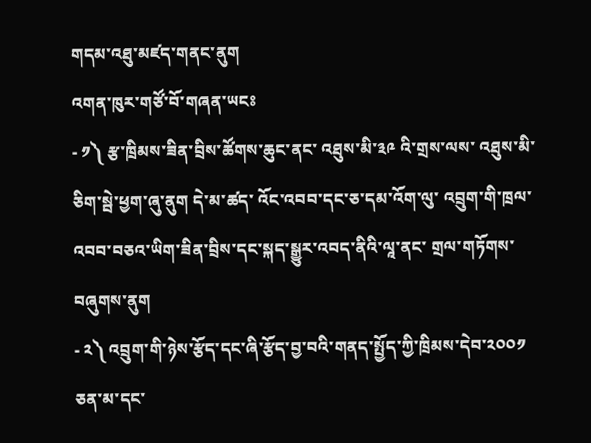གདམ་འཐུ་མཛད་གནང་ནུག
འགན་ཁུར་གཙོ་བོ་གཞན་ཡངཿ
- ༡༽ རྩ་ཁྲིམས་ཟིན་བྲིས་ཚོགས་ཆུང་ནང་ འཐུས་མི་༣༩ འི་གྲས་ལས་ འཐུས་མི་ཅིག་སྦེ་ཕྱག་ཞུ་ནུག དེ་མ་ཚད་ འོང་འབབ་དང་ཅ་དམ་འོག་ལུ་ འབྲུག་གི་ཁྲལ་འབབ་བཅའ་ཡིག་ཟིན་བྲིས་དང་སྐད་སྒྱུར་འབད་ནིའི་ལཱ་ནང་ གྲལ་གཏོགས་བཞུགས་ནུག
- ༢༽ འབྲུག་གི་ཉེས་རྩོད་དང་ཞི་རྩོད་བྱ་བའི་གནད་སྤྱོད་ཀྱི་ཁྲིམས་དེབ་༢༠༠༡ ཅན་མ་དང་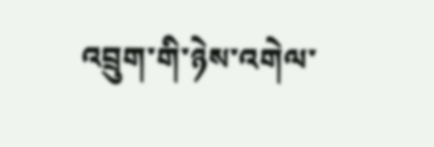འབྲུག་གི་ཉེས་འགེལ་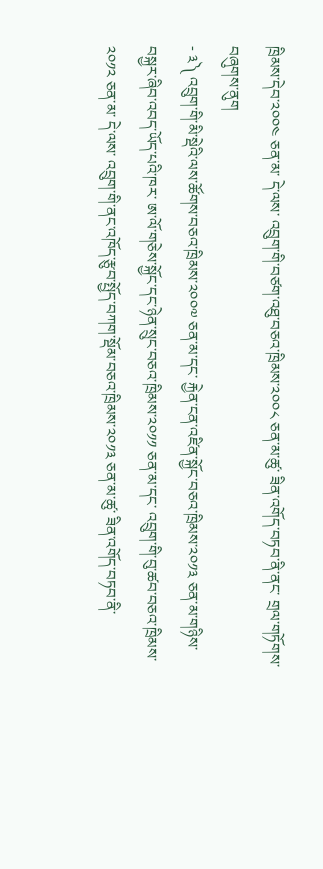ཁྲིམས་དེབ་༢༠༠༤ ཅན་མ་ དེ་ལས་ འབྲུག་གི་བཙག་འཐུ་བཅའ་ཁྲིམས་༢༠༠༨ ཅན་མ་ཚུ་ ཟིན་འགོད་བཏབ་ནི་ནང་ གྲལ་གཏོགས་བཞུགས་ནུག
- ༣༽ འབྲུག་གི་མི་སྡེའི་ལས་ཚོགས་བཅའ་ཁྲིམས་༢༠༠༧ ཅན་མ་དང་ རྐྱེན་ངན་འཛིན་སྐྱོང་བཅའ་ཁྲིམས་༢༠༡༣ ཅན་མ་གཉིས་ བསྐྱར་ཞིབ་འབད་ཡོད་པའི་ཁར་ ཨ་ལོ་གཅེས་སྐྱོང་དང་ཉེན་སྲུང་བཅའ་ཁྲིམས་༢༠༡༡ ཅན་མ་དང་ འབྲུག་གི་བུ་ཚབ་བཅའ་ཁྲིམས་༢༠༡༢ ཅན་མ་ དེ་ལས་ འབྲུག་གི་ནང་འཁོད་རྩུབ་སྤྱོད་བཀག་སྡོམ་བཅའ་ཁྲིམས་༢༠༡༣ ཅན་མ་ཚུ་ ཟིན་འགོད་བཏབ་ནི་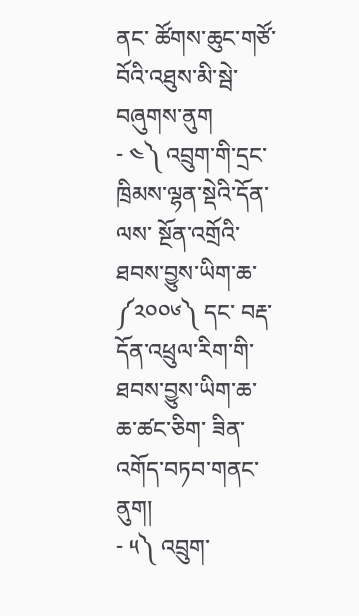ནང་ ཚོགས་ཆུང་གཙོ་བོའི་འཐུས་མི་སྦེ་བཞུགས་ནུག
- ༤༽ འབྲུག་གི་དྲང་ཁྲིམས་ལྷན་སྡེའི་དོན་ལས་ སྔོན་འགྲོའི་ཐབས་བྱུས་ཡིག་ཆ་ ༼༢༠༠༦༽ དང་ བརྡ་དོན་འཕྲུལ་རིག་གི་ཐབས་བྱུས་ཡིག་ཆ་ ཆ་ཚང་ཅིག་ ཟིན་འགོད་བཏབ་གནང་ནུག།
- ༥༽ འབྲུག་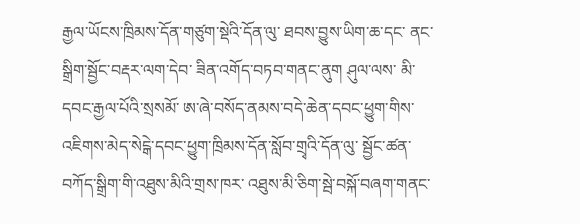རྒྱལ་ཡོངས་ཁྲིམས་དོན་གཙུག་སྡེའི་དོན་ལུ་ ཐབས་བྱུས་ཡིག་ཆ་དང་ ནང་སྒྲིག་སྦྱོང་བརྡར་ལག་དེབ་ ཟིན་འགོད་བཏབ་གནང་ནུག ཤུལ་ལས་ མི་དབང་རྒྱལ་པོའི་སྲསམོ་ ཨ་ཞེ་བསོད་ནམས་བདེ་ཆེན་དབང་ཕྱུག་གིས་ འཇིགས་མེད་སེངྒེ་དབང་ཕྱུག་ཁྲིམས་དོན་སློབ་གྲྭའི་དོན་ལུ་ སྦྱོང་ཚན་བཀོད་སྒྲིག་གི་འཐུས་མིའི་གྲས་ཁར་ འཐུས་མི་ཅིག་སྦེ་བསྐོ་བཞག་གནང་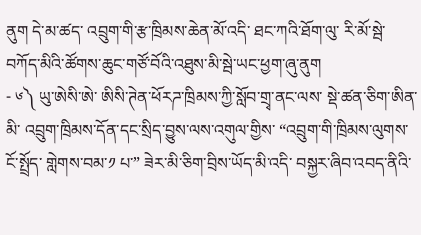ནུག དེ་མ་ཚད་ འབྲུག་གི་རྩ་ཁྲིམས་ཆེན་མོ་འདི་ ཐང་ཀའི་ཐོག་ལུ་ རི་མོ་སྦེ་བཀོད་མིའི་ཚོགས་ཆུང་གཙོ་བོའི་འཐུས་མི་སྦེ་ཡང་ཕྱག་ཞུ་ནུག
- ༦༽ ཡུ་ཨེསི་ཨེ་ ཨིསི་ཊེན་ཕོརཌ་ཁྲིམས་ཀྱི་སློབ་གྲྭ་ནང་ལས་ སྡེ་ཚན་ཅིག་ཨིན་མི་ འབྲུག་ཁྲིམས་དོན་དང་སྲིད་བྱུས་ལས་འགུལ་གྱིས་ “འབྲུག་གི་ཁྲིམས་ལུགས་ངོ་སྤྲོད་ གླེགས་བམ་༡ པ་” ཟེར་མི་ཅིག་བྲིས་ཡོད་མི་འདི་ བསྐྱར་ཞིབ་འབད་ནིའི་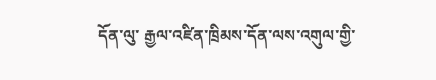དོན་ལུ་ རྒྱལ་འཛིན་ཁྲིམས་དོན་ལས་འགུལ་གྱི་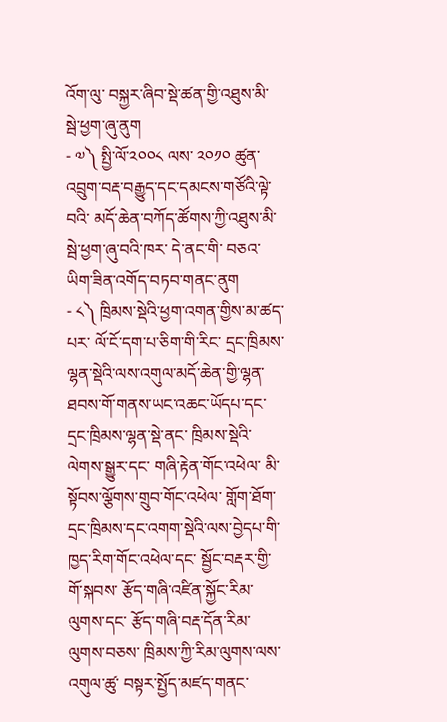འོག་ལུ་ བསྐྱར་ཞིབ་སྡེ་ཚན་གྱི་འཐུས་མི་སྦེ་ཕྱག་ཞུ་ནུག
- ༧༽ སྤྱི་ལོ་༢༠༠༨ ལས་ ༢༠༡༠ ཚུན་ འབྲུག་བརྡ་བརྒྱུད་དང་དམངས་གཙོའི་ལྟེ་བའི་ མདོ་ཆེན་བཀོད་ཚོགས་ཀྱི་འཐུས་མི་སྦེ་ཕྱག་ཞུ་བའི་ཁར་ དེ་ནང་གི་ བཅའ་ཡིག་ཟིན་འགོད་བཏབ་གནང་ནུག
- ༨༽ ཁྲིམས་སྡེའི་ཕྱག་འགན་གྱིས་མ་ཚད་པར་ ལོ་ངོ་དག་པ་ཅིག་གི་རིང་ དྲང་ཁྲིམས་ལྷན་སྡེའི་ལས་འགུལ་མདོ་ཆེན་གྱི་ལྷན་ཐབས་གོ་གནས་ཡང་འཆང་ཡོདཔ་དང་ དྲང་ཁྲིམས་ལྷན་སྡེ་ནང་ ཁྲིམས་སྡེའི་ལེགས་སྒྱུར་དང་ གཞི་རྟེན་གོང་འཕེལ་ མི་སྟོབས་ལྕོགས་གྲུབ་གོང་འཕེལ་ གློག་ཐོག་དྲང་ཁྲིམས་དང་འགག་སྡེའི་ལས་བྱེདཔ་གི་ཁྱད་རིག་གོང་འཕེལ་དང་ སྦྱོང་བརྡར་གྱི་གོ་སྐབས་ རྩོད་གཞི་འཛིན་སྐྱོང་རིམ་ལུགས་དང་ རྩོད་གཞི་བརྡ་དོན་རིམ་ལུགས་བཅས་ ཁྲིམས་ཀྱི་རིམ་ལུགས་ལས་འགུལ་ཚུ་ བསྟར་སྤྱོད་མཛད་གནང་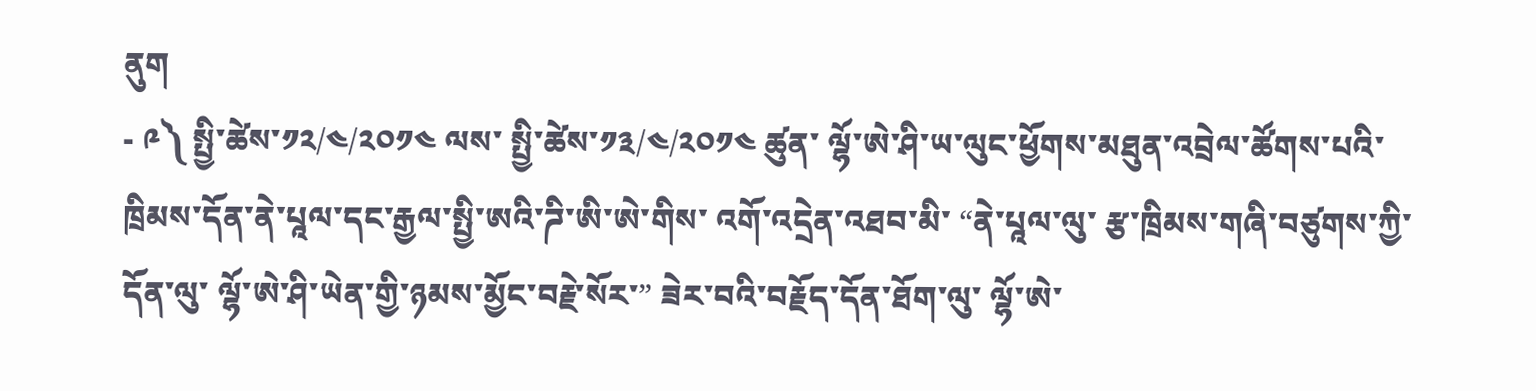ནུག
- ༩༽ སྤྱི་ཚེས་༡༢/༤/༢༠༡༤ ལས་ སྤྱི་ཚེས་༡༣/༤/༢༠༡༤ ཚུན་ ལྷོ་ཨེ་ཤི་ཡ་ལུང་ཕྱོགས་མཐུན་འབྲེལ་ཚོགས་པའི་ཁྲིམས་དོན་ནེ་པཱལ་དང་རྒྱལ་སྤྱི་ཨའི་ཌི་ཨི་ཨེ་གིས་ འགོ་འདྲེན་འཐབ་མི་ “ནེ་པཱལ་ལུ་ རྩ་ཁྲིམས་གཞི་བཙུགས་ཀྱི་དོན་ལུ་ ལྷོ་ཨེ་ཤི་ཡེན་གྱི་ཉམས་མྱོང་བརྗེ་སོར་” ཟེར་བའི་བརྗོད་དོན་ཐོག་ལུ་ ལྷོ་ཨེ་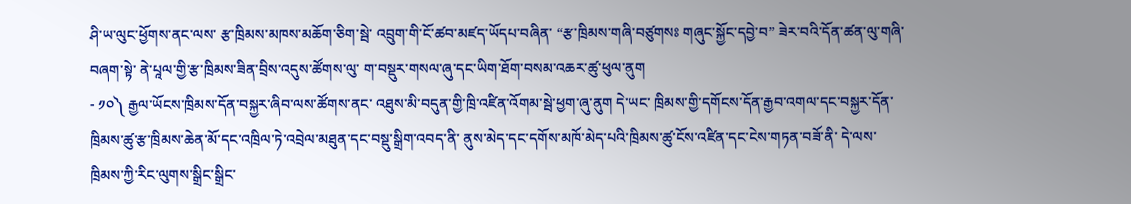ཤི་ཡ་ལུང་ཕྱོགས་ནང་ལས་ རྩ་ཁྲིམས་མཁས་མཆོག་ཅིག་སྦེ་ འབྲུག་གི་ངོ་ཚབ་མཛད་ཡོདཔ་བཞིན་ “རྩ་ཁྲིམས་གཞི་བཙུགསཿ གཞུང་སྐྱོང་དབྱེ་བ” ཟེར་བའི་དོན་ཚན་ལུ་གཞི་བཞག་སྟེ་ ནེ་པཱལ་གྱི་རྩ་ཁྲིམས་ཟིན་བྲིས་འདུས་ཚོགས་ལུ་ ག་བསྡུར་གསལ་ཞུ་དང་ཡིག་ཐོག་བསམ་འཆར་ཚུ་ཕུལ་ནུག
- ༡༠༽ རྒྱལ་ཡོངས་ཁྲིམས་དོན་བསྐྱར་ཞིབ་ལས་ཚོགས་ནང་ འཐུས་མི་བདུན་གྱི་ཁྲི་འཛིན་འོགམ་སྦེ་ཕྱག་ཞུ་ནུག དེ་ཡང་ ཁྲིམས་གྱི་དགོངས་དོན་རྒྱབ་འགལ་དང་བསྐྱར་དོན་ ཁྲིམས་ཚུ་རྩ་ཁྲིམས་ཆེན་མོ་དང་འཁྲིལ་ཏེ་འབྲེལ་མཐུན་དང་བསྡུ་སྒྲིག་འབད་ནི་ ནུས་མེད་དང་དགོས་མཁོ་མེད་པའི་ཁྲིམས་ཚུ་ངོས་འཛིན་དང་ངེས་གཏན་བཟོ་ནི་ དེ་ལས་ ཁྲིམས་ཀྱི་རིང་ལུགས་སྒྲིང་སྒྲིང་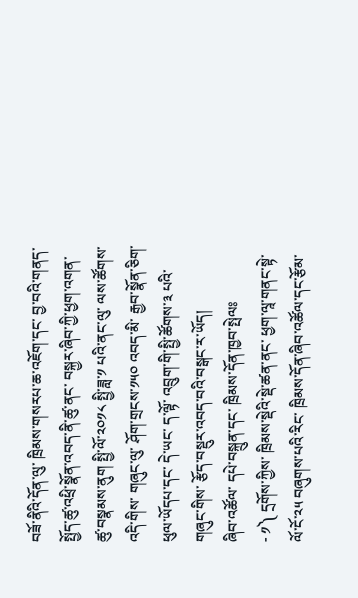བཟོ་ནིའི་དོན་ལུ་ ཁྲིམས་གསརཔ་ཆ་འཇོག་དང་ བྱ་བའི་གནད་སྤྱོད་ཚུ་འཕྲི་སྣོན་འབད་ནི་ཚུ་ནང་ བསྐྱར་ཞིབ་ཀྱི་ཕྱག་འགན་ཚུ་བསྣམས་ནུག སྤྱི་ལོ་༢༠༡༨ སྤྱི་ཟླ་༡ པའི་ནང་ལུ་ ལས་ཚོགས་འདི་གིས་ གཞུང་ལུ་ ཤོག་གྲངས་༡༥༠ འབད་མི་ རྒྱབ་སྣོན་ཅིག་ཕུལ་ཡོདཔ་དང་ དེ་ཡང་ ད་ལྟོ་ འབྲུག་གི་སྤྱི་ཚོགས་༣ པའི་གཞུང་གིས་ རྩོད་བསྡུར་འབད་བའི་བསྒང་ར་ཡོད།
ཞིབ་འཚོལ་ དཔེ་བསྐྲུན་དང་ ཁྲིམས་དོན་ཁྱབ་སྤེལཿ
- ༡༽ དྲགོས་ཀྱིས་ ཁྲིམས་སྡེའི་སྡེ་ཚན་ནང་ ཕྱག་ལཱ་གནང་སྟེ་ ལོ་ངོ་༢༥ བཞུགས་པའི་རིང་ ཁྲིམས་དོན་ཞིབ་འཚོལ་དང་རྩོམ་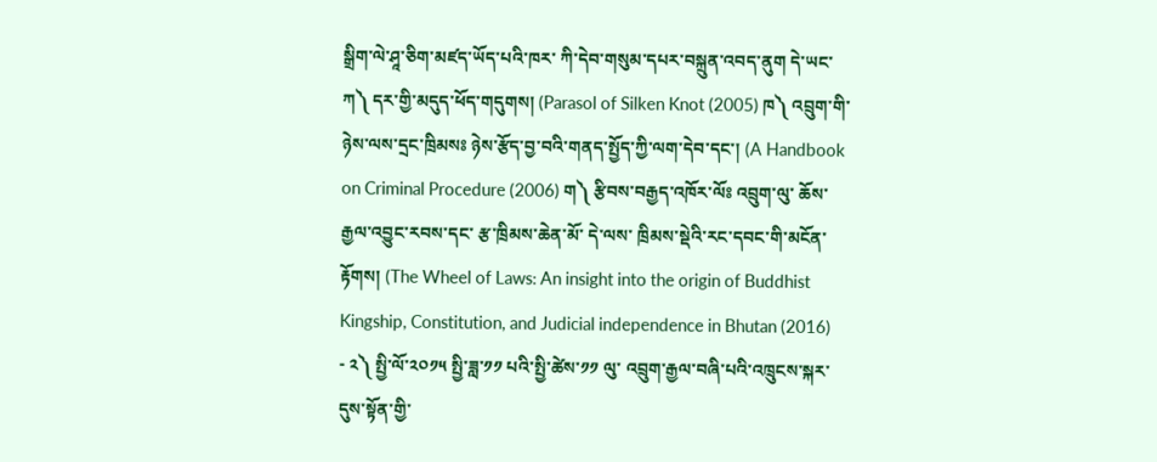སྒྲིག་ལེ་ཤཱ་ཅིག་མཛད་ཡོད་པའི་ཁར་ ཀི་དེབ་གསུམ་དཔར་བསྐྲུན་འབད་ནུག དེ་ཡང་ ཀ༽ དར་གྱི་མདུད་ཕོད་གདུགས། (Parasol of Silken Knot (2005) ཁ༽ འབྲུག་གི་ཉེས་ལས་དྲང་ཁྲིམསཿ ཉེས་རྩོད་བྱ་བའི་གནད་སྤྱོད་ཀྱི་ལག་དེབ་དང་། (A Handbook on Criminal Procedure (2006) ག༽ རྩིབས་བརྒྱད་འཁོར་ལོཿ འབྲུག་ལུ་ ཆོས་རྒྱལ་འབྱུང་རབས་དང་ རྩ་ཁྲིམས་ཆེན་མོ་ དེ་ལས་ ཁྲིམས་སྡེའི་རང་དབང་གི་མངོན་རྟོགས། (The Wheel of Laws: An insight into the origin of Buddhist Kingship, Constitution, and Judicial independence in Bhutan (2016)
- ༢༽ སྤྱི་ལོ་༢༠༡༥ སྤྱི་ཟླ་༡༡ པའི་སྤྱི་ཚེས་༡༡ ལུ་ འབྲུག་རྒྱལ་བཞི་པའི་འཁྲུངས་སྐར་དུས་སྟོན་གྱི་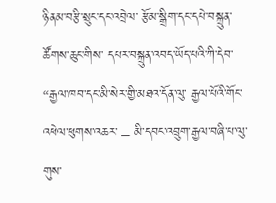ཉིནམ་བརྩི་སྲུང་དང་འབྲེལ་ རྩོམ་སྒྲིག་དང་དཔེ་བསྐྲུན་ཚོགས་ཆུང་གིས་ དཔར་བསྐྲུན་འབད་ཡོད་པའི་ཀི་དེབ་ “རྒྱལ་ཁབ་དང་མི་སེར་གྱི་མཐའ་དོན་ལུ་ རྒྱལ་པོའི་གོང་འཕེལ་ཕུགས་འཆར་ – མི་དབང་འབྲུག་རྒྱལ་བཞི་པ་ལུ་གུས་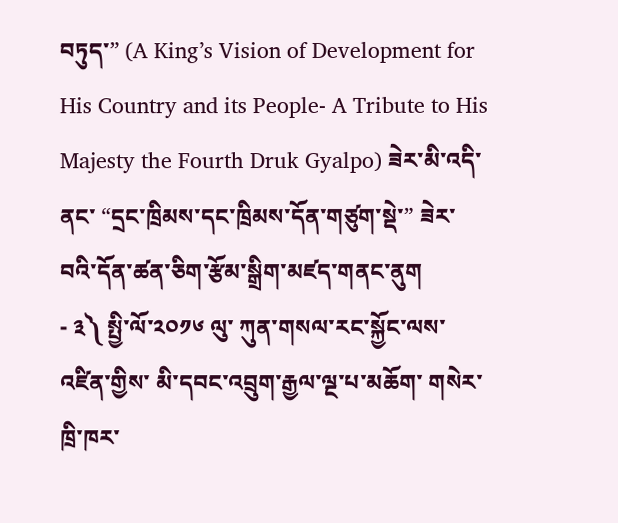བཏུད་” (A King’s Vision of Development for His Country and its People- A Tribute to His Majesty the Fourth Druk Gyalpo) ཟེར་མི་འདི་ནང་ “དྲང་ཁྲིམས་དང་ཁྲིམས་དོན་གཙུག་སྡེ་” ཟེར་བའི་དོན་ཚན་ཅིག་རྩོམ་སྒྲིག་མཛད་གནང་ནུག
- ༣༽ སྤྱི་ལོ་༢༠༡༦ ལུ་ ཀུན་གསལ་རང་སྐྱོང་ལས་འཛིན་གྱིས་ མི་དབང་འབྲུག་རྒྱལ་ལྔ་པ་མཆོག་ གསེར་ཁྲི་ཁར་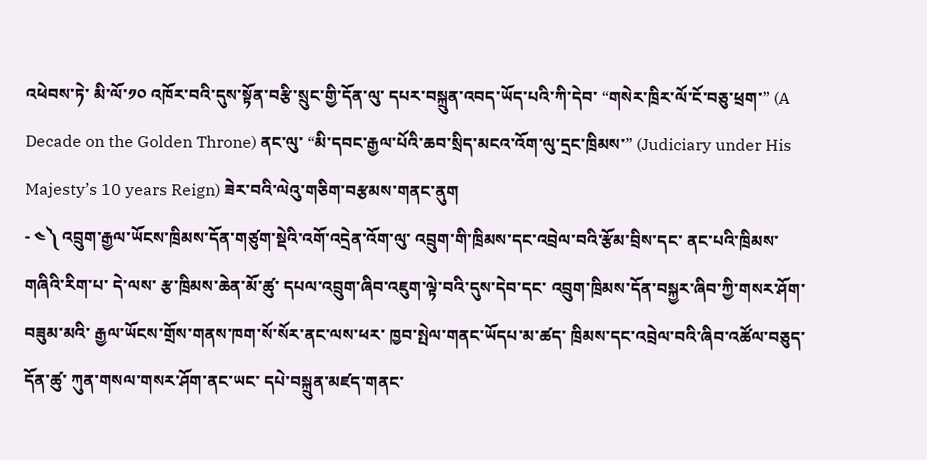འཕེབས་ཏེ་ མི་ལོ་༡༠ འཁོར་བའི་དུས་སྟོན་བརྩི་སྲུང་གྱི་དོན་ལུ་ དཔར་བསྐྲུན་འབད་ཡོད་པའི་ཀི་དེབ་ “གསེར་ཁྲིར་ལོ་ངོ་བཅུ་ཕྲག་” (A Decade on the Golden Throne) ནང་ལུ་ “མི་དབང་རྒྱལ་པོའི་ཆབ་སྲིད་མངའ་འོག་ལུ་དྲང་ཁྲིམས་” (Judiciary under His Majesty’s 10 years Reign) ཟེར་བའི་ལེའུ་གཅིག་བརྩམས་གནང་ནུག
- ༤༽ འབྲུག་རྒྱལ་ཡོངས་ཁྲིམས་དོན་གཙུག་སྡེའི་འགོ་འདྲེན་འོག་ལུ་ འབྲུག་གི་ཁྲིམས་དང་འབྲེལ་བའི་རྩོམ་བྲིས་དང་ ནང་པའི་ཁྲིམས་གཞིའི་རིག་པ་ དེ་ལས་ རྩ་ཁྲིམས་ཆེན་མོ་ཚུ་ དཔལ་འབྲུག་ཞིབ་འཇུག་ལྟེ་བའི་དུས་དེབ་དང་ འབྲུག་ཁྲིམས་དོན་བསྐྱར་ཞིབ་ཀྱི་གསར་ཤོག་བཟུམ་མའི་ རྒྱལ་ཡོངས་གྲོས་གནས་ཁག་སོ་སོར་ནང་ལས་ཕར་ ཁྱབ་སྤེལ་གནང་ཡོདཔ་མ་ཚད་ ཁྲིམས་དང་འབྲེལ་བའི་ཞིབ་འཚོལ་བཅུད་དོན་ཚུ་ ཀུན་གསལ་གསར་ཤོག་ནང་ཡང་ དཔེ་བསྐྲུན་མཛད་གནང་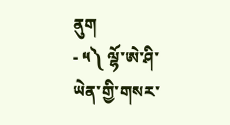ནུག
- ༥༽ ལྷོ་ཨེ་ཤི་ཡེན་གྱི་གསར་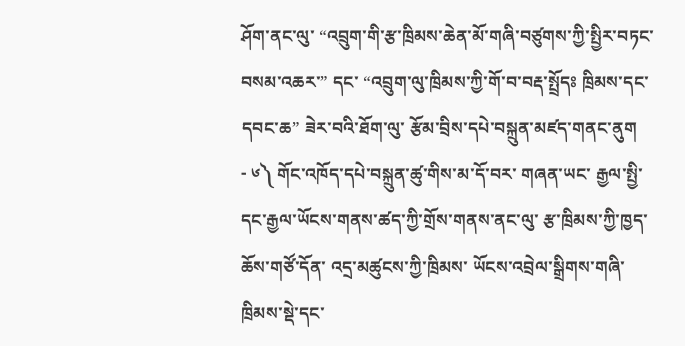ཤོག་ནང་ལུ་ “འབྲུག་གི་རྩ་ཁྲིམས་ཆེན་མོ་གཞི་བཙུགས་ཀྱི་སྤྱིར་བཏང་བསམ་འཆར་” དང་ “འབྲུག་ལུ་ཁྲིམས་ཀྱི་གོ་བ་བརྡ་སྤྲོདཿ ཁྲིམས་དང་དབང་ཆ” ཟེར་བའི་ཐོག་ལུ་ རྩོམ་བྲིས་དཔེ་བསྐྲུན་མཛད་གནང་ནུག
- ༦༽ གོང་འཁོད་དཔེ་བསྐྲུན་ཚུ་གིས་མ་དོ་བར་ གཞན་ཡང་ རྒྱལ་སྤྱི་དང་རྒྱལ་ཡོངས་གནས་ཚད་ཀྱི་གྲོས་གནས་ནང་ལུ་ རྩ་ཁྲིམས་ཀྱི་ཁྱད་ཆོས་གཙོ་དོན་ འདྲ་མཚུངས་ཀྱི་ཁྲིམས་ ཡོངས་འབྲེལ་སྒྲིགས་གཞི་ ཁྲིམས་སྡེ་དང་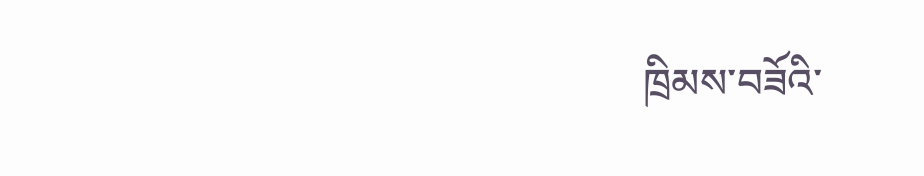ཁྲིམས་བཟོའི་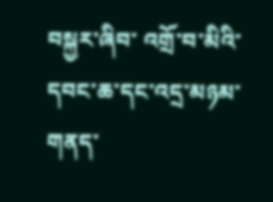བསྐྱར་ཞིབ་ འགྲོ་བ་མིའི་དབང་ཆ་དང་འདྲ་མཉམ་གནད་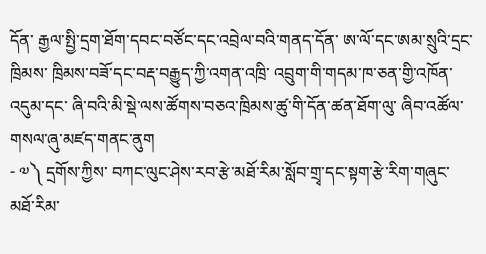དོན་ རྒྱལ་སྤྱི་དྲག་ཐོག་དབང་བཙོང་དང་འབྲེལ་བའི་གནད་དོན་ ཨ་ལོ་དང་ཨམ་སྲུའི་དྲང་ཁྲིམས་ ཁྲིམས་བཟོ་དང་བརྡ་བརྒྱུད་ཀྱི་འགན་འཁྲི་ འབྲུག་གི་གདམ་ཁ་ཅན་གྱི་འཁོན་འདུམ་དང་ ཞི་བའི་མི་སྡེ་ལས་ཚོགས་བཅའ་ཁྲིམས་ཚུ་གི་དོན་ཚན་ཐོག་ལུ་ ཞིབ་འཚོལ་གསལ་ཞུ་མཛད་གནང་ནུག
- ༧༽ དྲགོས་ཀྱིས་ བཀང་ལུང་ཤེས་རབ་རྩེ་མཐོ་རིམ་སློབ་གྲྭ་དང་སྟག་རྩེ་རིག་གཞུང་མཐོ་རིམ་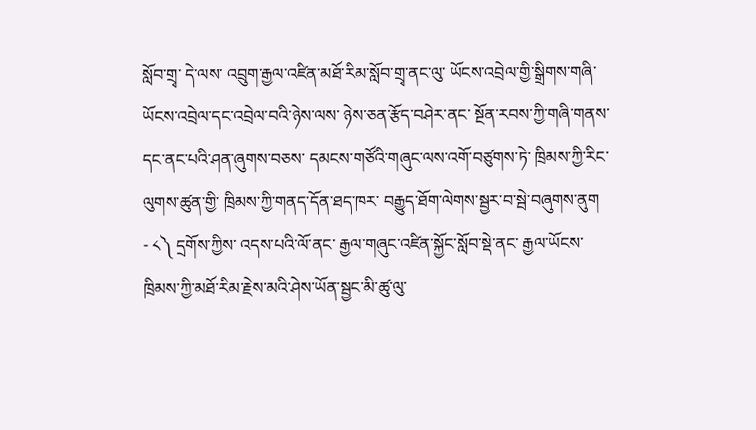སློབ་གྲྭ་ དེ་ལས་ འབྲུག་རྒྱལ་འཛིན་མཐོ་རིམ་སློབ་གྲྭ་ནང་ལུ་ ཡོངས་འབྲེལ་གྱི་སྒྲིགས་གཞི་ ཡོངས་འབྲེལ་དང་འབྲེལ་བའི་ཉེས་ལས་ ཉེས་ཅན་རྩོད་བཤེར་ནང་ སྔོན་རབས་ཀྱི་གཞི་གནས་དང་ནང་པའི་ཤན་ཞུགས་བཅས་ དམངས་གཙོའི་གཞུང་ལས་འགོ་བཙུགས་ཏེ་ ཁྲིམས་ཀྱི་རིང་ལུགས་ཚུན་གྱི་ ཁྲིམས་ཀྱི་གནད་དོན་ཐད་ཁར་ བརྒྱུད་ཐོག་ལེགས་སྦྱར་བ་སྦེ་བཞུགས་ནུག
- ༨༽ དྲགོས་ཀྱིས་ འདས་པའི་ལོ་ནང་ རྒྱལ་གཞུང་འཛིན་སྐྱོང་སློབ་སྡེ་ནང་ རྒྱལ་ཡོངས་ཁྲིམས་ཀྱི་མཐོ་རིམ་རྗེས་མའི་ཤེས་ཡོན་སྦྱང་མི་ཚུ་ལུ་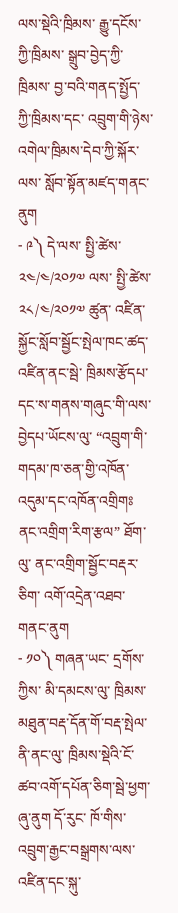ལས་སྡེའི་ཁྲིམས་ རྒྱུ་དངོས་ཀྱི་ཁྲིམས་ སྒྲུབ་བྱེད་ཀྱི་ཁྲིམས་ བྱ་བའི་གནད་སྤྱོད་ཀྱི་ཁྲིམས་དང་ འབྲུག་གི་ཉེས་འགེལ་ཁྲིམས་དེབ་ཀྱི་སྐོར་ལས་ སློབ་སྟོན་མཛད་གནང་ནུག
- ༩༽ དེ་ལས་ སྤྱི་ཚེས་༢༤/༤/༢༠༡༧ ལས་ སྤྱི་ཚེས་༢༨/༤/༢༠༡༧ ཚུན་ འཛིན་སྐྱོང་སློབ་སྦྱོང་སྤེལ་ཁང་ཚད་འཛིན་ནང་སྦེ་ ཁྲིམས་རྩོདཔ་དང་ས་གནས་གཞུང་གི་ལས་བྱེདཔ་ཡོངས་ལུ་ “འབྲུག་གི་གདམ་ཁ་ཅན་གྱི་འཁོན་འདུམ་དང་འཁོན་འགྲིགཿ ནང་འགྲིག་རིག་རྩལ” ཐོག་ལུ་ ནང་འགྲིག་སྦྱོང་བརྡར་ཅིག་ འགོ་འདྲེན་འཐབ་གནང་ནུག
- ༡༠༽ གཞན་ཡང་ དྲགོས་ཀྱིས་ མི་དམངས་ལུ་ ཁྲིམས་མཐུན་བརྡ་དོན་གོ་བརྡ་སྤེལ་ནི་ནང་ལུ་ ཁྲིམས་སྡེའི་ངོ་ཚབ་འགོ་དཔོན་ཅིག་སྦེ་ཕྱག་ཞུ་ནུག དོ་རུང་ ཁོ་གིས་ འབྲུག་རྒྱང་བསྒྲགས་ལས་འཛིན་དང་སྐུ་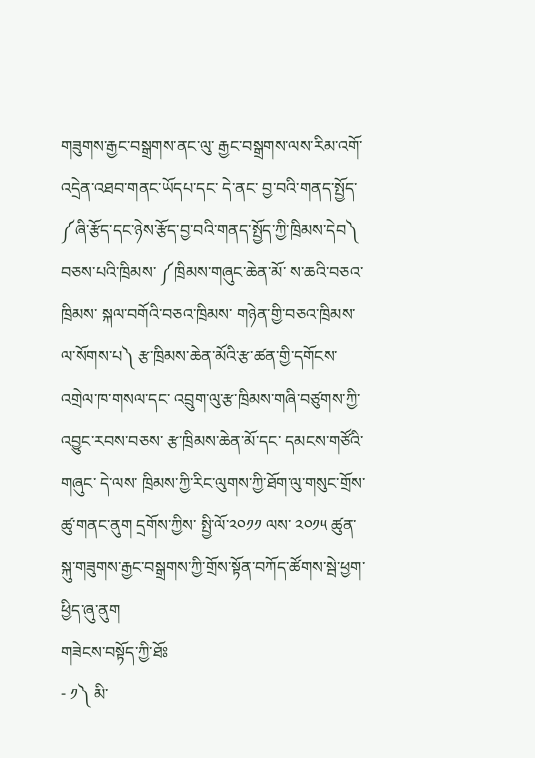གཟུགས་རྒྱང་བསྒྲགས་ནང་ལུ་ རྒྱང་བསྒྲགས་ལས་རིམ་འགོ་འདྲེན་འཐབ་གནང་ཡོདཔ་དང་ དེ་ནང་ བྱ་བའི་གནད་སྤྱོད་ ༼ཞི་རྩོད་དང་ཉེས་རྩོད་བྱ་བའི་གནད་སྤྱོད་ཀྱི་ཁྲིམས་དེབ༽ བཅས་པའི་ཁྲིམས་ ༼ཁྲིམས་གཞུང་ཆེན་མོ་ ས་ཆའི་བཅའ་ཁྲིམས་ སྐལ་བགོའི་བཅའ་ཁྲིམས་ གཉེན་གྱི་བཅའ་ཁྲིམས་ལ་སོགས་པ༽ རྩ་ཁྲིམས་ཆེན་མོའི་རྩ་ཚན་གྱི་དགོངས་འགྲེལ་ཁ་གསལ་དང་ འབྲུག་ལུ་རྩ་ཁྲིམས་གཞི་བཙུགས་ཀྱི་འབྱུང་རབས་བཅས་ རྩ་ཁྲིམས་ཆེན་མོ་དང་ དམངས་གཙོའི་གཞུང་ དེ་ལས་ ཁྲིམས་ཀྱི་རིང་ལུགས་ཀྱི་ཐོག་ལུ་གསུང་གྲོས་ཚུ་གནང་ནུག དྲགོས་ཀྱིས་ སྤྱི་ལོ་༢༠༡༡ ལས་ ༢༠༡༥ ཚུན་ སྐུ་གཟུགས་རྒྱང་བསྒྲགས་ཀྱི་གྲོས་སྟོན་བཀོད་ཚོགས་སྦེ་ཕྱག་ཕྱིད་ཞུ་ནུག
གཟེངས་བསྟོད་ཀྱི་ཐོཿ
- ༡༽ མི་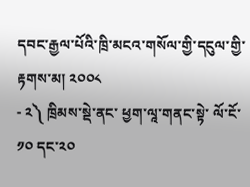དབང་རྒྱལ་པོའི་ཁྲི་མངའ་གསོལ་གྱི་དངུལ་གྱི་རྟགས་མ། ༢༠༠༨
- ༢༽ ཁྲིམས་སྡེ་ནང་ ཕྱག་ལཱ་གནང་སྟེ་ ལོ་ངོ་༡༠ དང་༢༠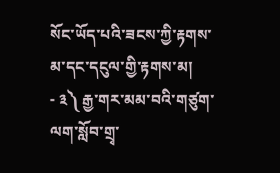སོང་ཡོད་པའི་ཟངས་ཀྱི་རྟགས་མ་དང་དངུལ་གྱི་རྟགས་མ།
- ༣༽ རྒྱ་གར་མམ་བའི་གཙུག་ལག་སློབ་གྲྭ་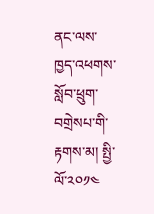ནང་ལས་ ཁྱད་འཕགས་སློབ་ཕྲུག་བགྲེསཔ་གི་རྟགས་མ། སྤྱི་ལོ་༢༠༡༤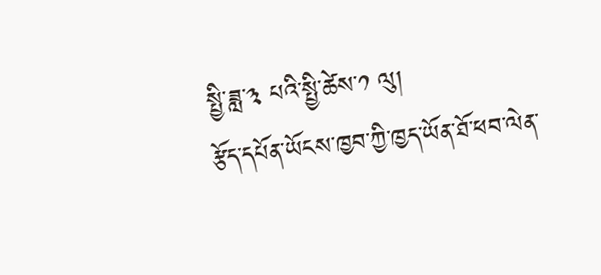སྤྱི་ཟླ་༣ པའི་སྤྱི་ཚེས་༡ ལུ།
རྩོད་དཔོན་ཡོངས་ཁྱབ་ཀྱི་ཁྱད་ཡོན་ཐོ་ཕབ་ལེན་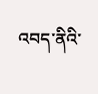འབད་ནིའི་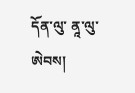དོན་ལུ་ ནཱ་ལུ་ ཨེབས།